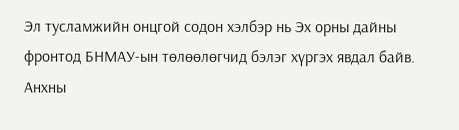Эл тусламжийн онцгой содон хэлбэр нь Эх орны дайны фронтод БНМАУ-ын төлөөлөгчид бэлэг хүргэх явдал байв. Анхны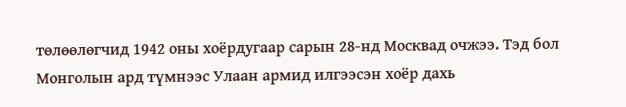төлөөлөгчид 1942 оны хоёрдугаар сарын 28-нд Москвад очжээ. Тэд бол Монголын ард түмнээс Улаан армид илгээсэн хоёр дахь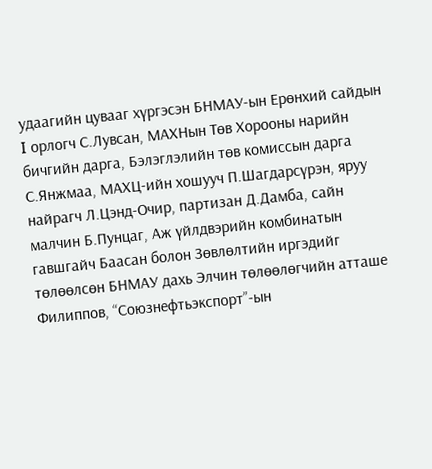удаагийн цувааг хүргэсэн БНМАУ-ын Ерөнхий сайдын I орлогч С.Лувсан, МАХНын Төв Хорооны нарийн бичгийн дарга, Бэлэглэлийн төв комиссын дарга С.Янжмаа, МАХЦ-ийн хошууч П.Шагдарсүрэн, яруу найрагч Л.Цэнд-Очир, партизан Д.Дамба, сайн малчин Б.Пунцаг, Аж үйлдвэрийн комбинатын гавшгайч Баасан болон Зөвлөлтийн иргэдийг төлөөлсөн БНМАУ дахь Элчин төлөөлөгчийн атташе Филиппов, “Союзнефтьэкспорт”-ын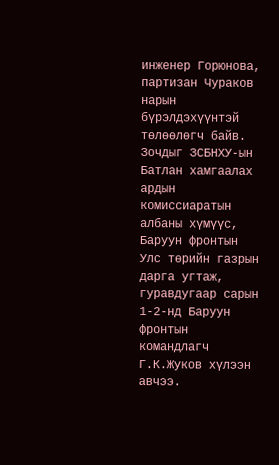инженер Горюнова, партизан Чураков нарын бүрэлдэхүүнтэй төлөөлөгч байв. Зочдыг ЗСБНХУ-ын Батлан хамгаалах ардын комиссиаратын албаны хүмүүс, Баруун фронтын Улс төрийн газрын дарга угтаж, гуравдугаар сарын 1-2-нд Баруун фронтын командлагч Г.К.Жуков хүлээн авчээ.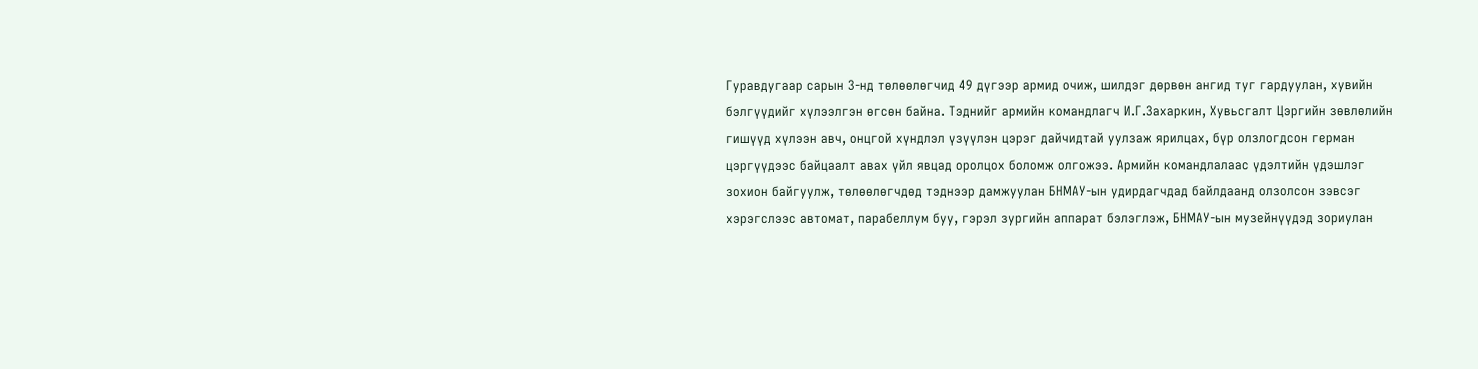Гуравдугаар сарын 3-нд төлөөлөгчид 49 дүгээр армид очиж, шилдэг дөрвөн ангид туг гардуулан, хувийн бэлгүүдийг хүлээлгэн өгсөн байна. Тэднийг армийн командлагч И.Г.Захаркин, Хувьсгалт Цэргийн зөвлөлийн гишүүд хүлээн авч, онцгой хүндлэл үзүүлэн цэрэг дайчидтай уулзаж ярилцах, бүр олзлогдсон герман цэргүүдээс байцаалт авах үйл явцад оролцох боломж олгожээ. Армийн командлалаас үдэлтийн үдэшлэг зохион байгуулж, төлөөлөгчдөд тэднээр дамжуулан БНМАУ-ын удирдагчдад байлдаанд олзолсон зэвсэг хэрэгслээс автомат, парабеллум буу, гэрэл зургийн аппарат бэлэглэж, БНМАУ-ын музейнүүдэд зориулан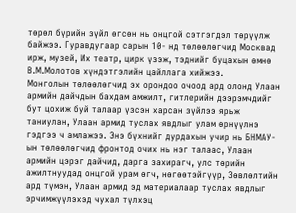төрөл бүрийн зүйл өгсөн нь онцгой сэтгэгдэл төрүүлж байжээ. Гуравдугаар сарын 10- нд төлөөлөгчид Москвад ирж, музей, Их театр, цирк үзэж, тэднийг буцахын өмнө В.М.Молотов хүндэтгэлийн цайллага хийжээ.
Монголын төлөөлөгчид эх орондоо очоод ард олонд Улаан армийн дайчдын бахдам амжилт, гитлерийн дээрэмчдийг бут цохиж буй талаар үзсэн харсан зүйлээ ярьж таниулан, Улаан армид туслах явдлыг улам өрнүүлнэ гэдгээ ч амлажээ. Энэ бүхнийг дурдахын учир нь БНМАУ-ын төлөөлөгчид фронтод очих нь нэг талаас, Улаан армийн цэрэг дайчид, дарга захирагч, улс төрийн ажилтнуудад онцгой урам өгч, нөгөөтэйгүүр, Зөвлөлтийн ард түмэн, Улаан армид эд материалаар туслах явдлыг эрчимжүүлэхэд чухал түлхэц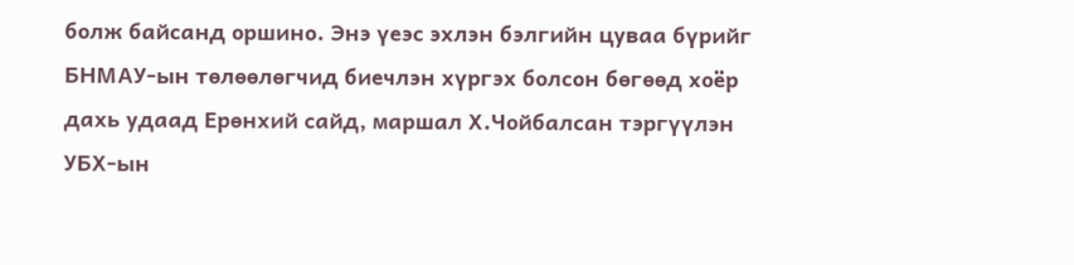болж байсанд оршино. Энэ үеэс эхлэн бэлгийн цуваа бүрийг БНМАУ-ын төлөөлөгчид биечлэн хүргэх болсон бөгөөд хоёр дахь удаад Ерөнхий сайд, маршал Х.Чойбалсан тэргүүлэн УБХ-ын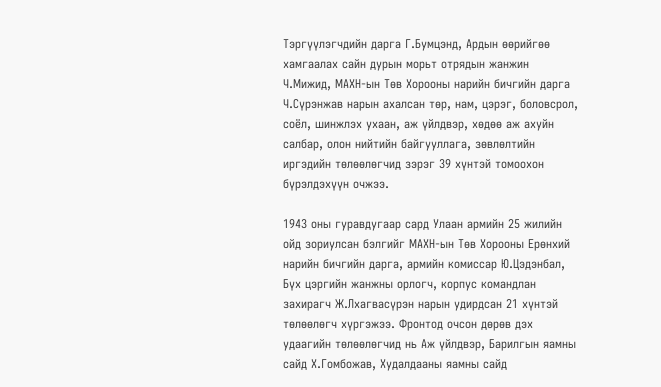Тэргүүлэгчдийн дарга Г.Бумцэнд, Ардын өөрийгөө хамгаалах сайн дурын морьт отрядын жанжин Ч.Мижид, МАХН-ын Төв Хорооны нарийн бичгийн дарга Ч.Сүрэнжав нарын ахалсан төр, нам, цэрэг, боловсрол, соёл, шинжлэх ухаан, аж үйлдвэр, хөдөө аж ахуйн салбар, олон нийтийн байгууллага, зөвлөлтийн иргэдийн төлөөлөгчид зэрэг 39 хүнтэй томоохон бүрэлдэхүүн очжээ.

1943 оны гуравдугаар сард Улаан армийн 25 жилийн ойд зориулсан бэлгийг МАХН-ын Төв Хорооны Ерөнхий нарийн бичгийн дарга, армийн комиссар Ю.Цэдэнбал, Бүх цэргийн жанжны орлогч, корпус командлан захирагч Ж.Лхагвасүрэн нарын удирдсан 21 хүнтэй төлөөлөгч хүргэжээ. Фронтод очсон дөрөв дэх удаагийн төлөөлөгчид нь Аж үйлдвэр, Барилгын яамны сайд Х.Гомбожав, Худалдааны яамны сайд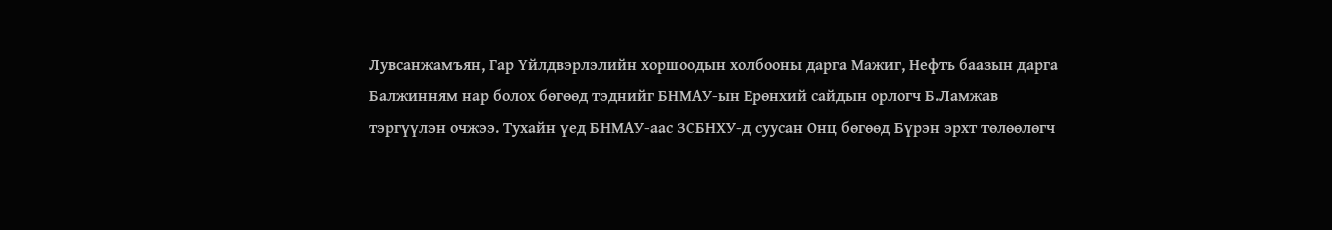Лувсанжамъян, Гар Үйлдвэрлэлийн хоршоодын холбооны дарга Мажиг, Нефть баазын дарга Балжинням нар болох бөгөөд тэднийг БНМАУ-ын Ерөнхий сайдын орлогч Б.Ламжав тэргүүлэн очжээ. Тухайн үед БНМАУ-аас ЗСБНХУ-д суусан Онц бөгөөд Бүрэн эрхт төлөөлөгч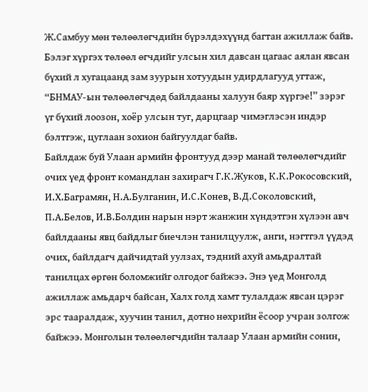Ж.Самбуу мөн төлөөлөгчдийн бүрэлдэхүүнд багтан ажиллаж байв. Бэлэг хүргэх төлөөл өгчдийг улсын хил давсан цагаас аялан явсан бүхий л хугацаанд зам зуурын хотуудын удирдлагууд угтаж, “БНМАУ-ын төлөөлөгчдөд байлдааны халуун баяр хүргэе!” зэрэг үг бүхий лоозон, хоёр улсын туг, дарцгаар чимэглэсэн индэр бэлтгэж, цуглаан зохион байгуулдаг байв.
Байлдаж буй Улаан армийн фронтууд дээр манай төлөөлөгчдийг очих үед фронт командлан захирагч Г.К.Жуков, К.К.Рокосовский, И.Х.Баграмян, Н.А.Булганин, И.С.Конев, В.Д.Соколовский, П.А.Белов, И.В.Болдин нарын нэрт жанжин хүндэтгэн хүлээн авч байлдааны явц байдлыг биечлэн танилцуулж, анги, нэгтгэл үүдэд очих, байлдагч дайчидтай уулзах, тэдний ахуй амьдралтай танилцах өргөн боломжийг олгодог байжээ. Энэ үед Монголд ажиллаж амьдарч байсан, Халх голд хамт тулалдаж явсан цэрэг эрс тааралдаж, хуучин танил, дотно нөхрийн ёсоор учран золгож байжээ. Монголын төлөөлөгчдийн талаар Улаан армийн сонин,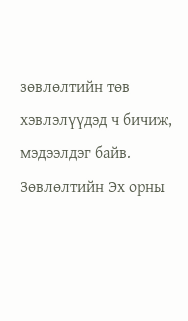зөвлөлтийн төв хэвлэлүүдэд ч бичиж, мэдээлдэг байв. Зөвлөлтийн Эх орны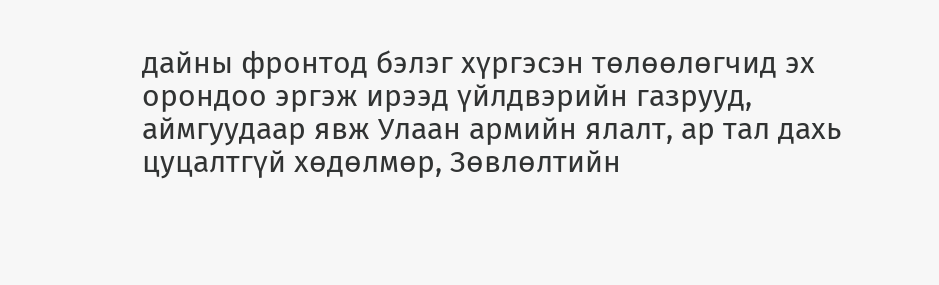дайны фронтод бэлэг хүргэсэн төлөөлөгчид эх орондоо эргэж ирээд үйлдвэрийн газрууд, аймгуудаар явж Улаан армийн ялалт, ар тал дахь цуцалтгүй хөдөлмөр, Зөвлөлтийн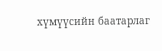хүмүүсийн баатарлаг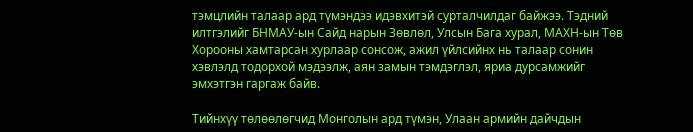тэмцлийн талаар ард түмэндээ идэвхитэй сурталчилдаг байжээ. Тэдний илтгэлийг БНМАУ-ын Сайд нарын Зөвлөл, Улсын Бага хурал, МАХН-ын Төв Хорооны хамтарсан хурлаар сонсож, ажил үйлсийнх нь талаар сонин хэвлэлд тодорхой мэдээлж, аян замын тэмдэглэл, яриа дурсамжийг эмхэтгэн гаргаж байв.

Тийнхүү төлөөлөгчид Монголын ард түмэн, Улаан армийн дайчдын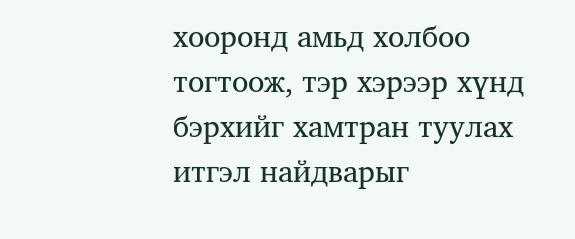хооронд амьд холбоо тогтоож, тэр хэрээр хүнд бэрхийг хамтран туулах итгэл найдварыг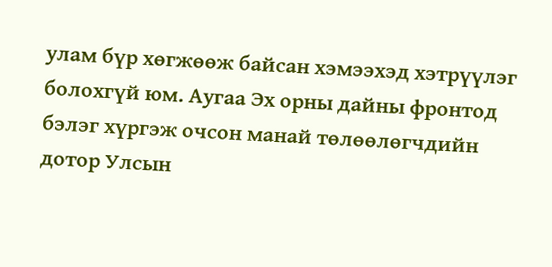улам бүр хөгжөөж байсан хэмээхэд хэтрүүлэг болохгүй юм. Аугаа Эх орны дайны фронтод бэлэг хүргэж очсон манай төлөөлөгчдийн дотор Улсын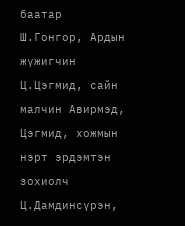баатар Ш.Гонгор, Ардын жүжигчин Ц.Цэгмид, сайн малчин Авирмэд, Цэгмид, хожмын нэрт эрдэмтэн зохиолч Ц.Дамдинсүрэн,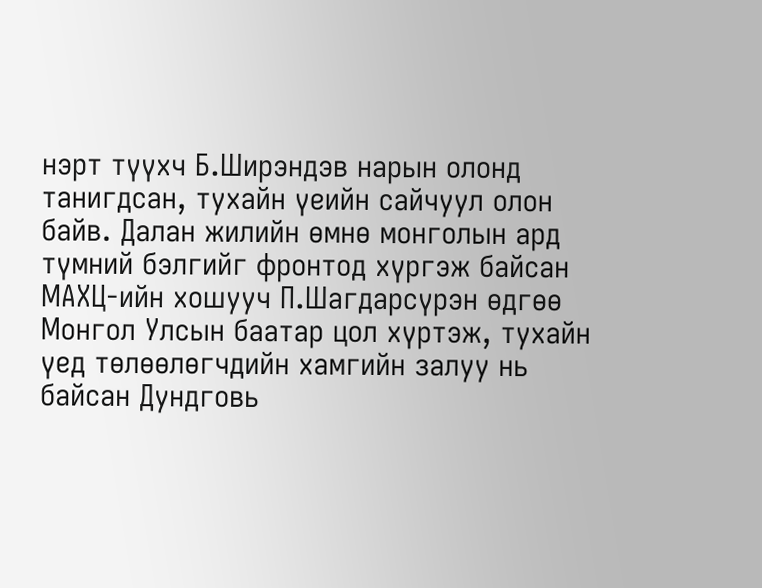нэрт түүхч Б.Ширэндэв нарын олонд танигдсан, тухайн үеийн сайчуул олон байв. Далан жилийн өмнө монголын ард түмний бэлгийг фронтод хүргэж байсан МАХЦ-ийн хошууч П.Шагдарсүрэн өдгөө Монгол Улсын баатар цол хүртэж, тухайн үед төлөөлөгчдийн хамгийн залуу нь байсан Дундговь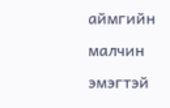аймгийн малчин эмэгтэй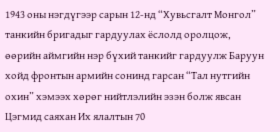1943 оны нэгдүгээр сарын 12-нд “Хувьсгалт Монгол” танкийн бригадыг гардуулах ёслолд оролцож, өөрийн аймгийн нэр бүхий танкийг гардуулж Баруун хойд фронтын армийн сонинд гарсан “Тал нутгийн охин” хэмээх хөрөг нийтлэлийн эзэн болж явсан Цэгмид саяхан Их ялалтын 70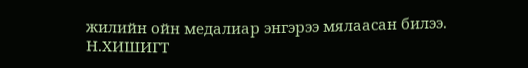жилийн ойн медалиар энгэрээ мялаасан билээ.
Н.ХИШИГТ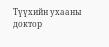Түүхийн ухааны доктор